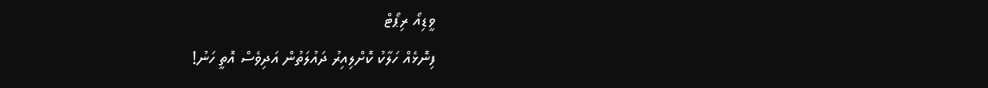ވީޑިއޯ ރިޕޯޓް
ފިނޮޅެއް ހަލާކު ކޮށްލިއިރު ދައުލަތުން އަދިވެސް އޮތީ ހަނު!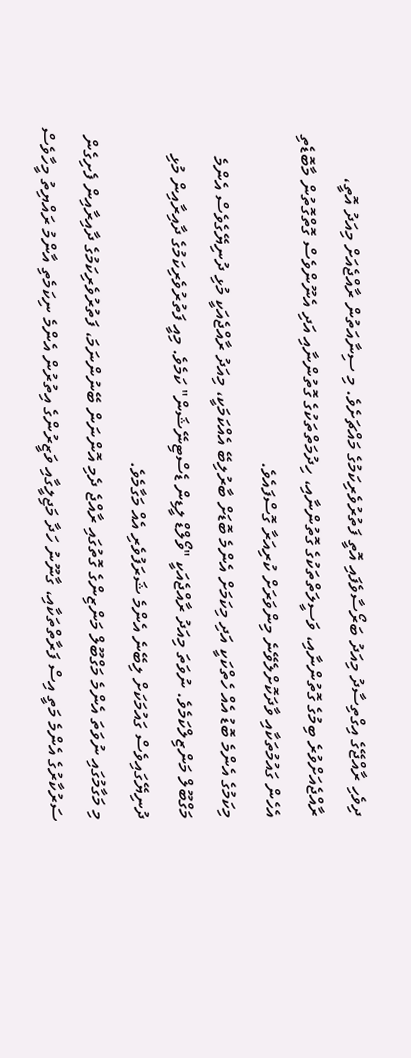ދިވެހި ރާއްޖޭގެ އިގްތިސާދު މިއަދު ބަރޯސާވެފައި އޮތީ ފަތުރުވެރިކަމުގެ މައްޗަށެވެ. މި ސިނާއަތުން ރާއްޖެއަށް މިއަދު އޮތީ، ރާއްޖެއަށްވުރެ ބިމުގެ ގޮތުންނާއި، ވަސީލަތްތަކުގެ ގޮތުންނާއި، ހިދުމަތްތަކުގެ ގޮތުންނާއި އަދި އެނޫންވެސް ގޮތްގޮތުން މާބޮޑެތި އެހެން ގައުމުތަކާއި ވާދަކޮށްލެވޭނެ މިންވަރަށް ކުރިއަރާ ގޮސްފައެވެ.
މިކަމުގެ އެންމެ ބޮޑު އެއް ހެތްކަކީ އަދި މިކަމަށް އެންމެ ބޮޑަށް ބާރުލިބޭ އެއްކަމަކީ، މިއަދު ރާއްޖެއަކީ މުޅި ދުނިޔޭގެވެސް އެންމެ މަގްބޫލް މަންޒިލްކަމެވެ. ނުވަތަ މިއަދު ރާއްޖެއަކީ "ވޯލްޑް ލީޑިން ޑެސްޓިނޭޝަން" ކަމެވެ. މިއީ ފަތުރުވެރިކަމުގެ ދާއިރާއިން މުޅި ދުނިޔޭގައިވެސް ގައުމަކަށް ލިބޭނެ އެންމެ ޝަރަފުވެރި އެއް މަގާމެވެ.
މި މަގާމުގައި ނުވަތަ އެންމެ މަގްބޫލް މަންޒިންގެ ގޮތުގައި ރާއްޖެ ދެމި އޮންނަން ބޭނުންނަމަ، ފަތުރުވެރިކަމުގެ ދާއިރާއިން ފެށިގެން ސަރުކާރުގެ އެންމެ މަތީ އިސް ފަރާތްތަކާއި، ގާނޫނު ހަދާ މަޖިލީގާއި ވަޒީރުންގެ އިތުރުން އެންމެ ނިކަމެތި އާންމު ރައްޔިތު މީހާވެސް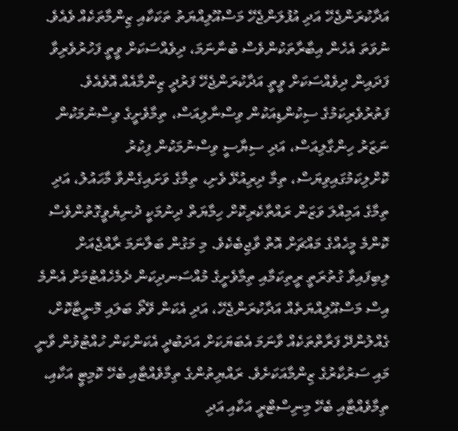އަދާކުރަންޖެހޭ އަދި އުފުލަންޖެހޭ މަސްއޫލިއްޔަތު ތަކަކާއި ޒިންމާތަކެއް ވެއެވެ. ނުވަތަ އެހެން އިބާރާތަކުންވެސް ބުނާނަމަ، ދިވެއްސަކަށް ވީތީ ފަހުރުވެރިވާ ފަދައިން ދިވެއްސަކަށް ވީތީ އަދާކުރަންޖެހޭ ފަރުދީ ޒިންމާއެއް އޮވެއެވެ.
ފަތުރުވެރިކަމުގެ ސިކުންޑިއަކުން ވިސްނާލިއަސް، ތިމާވެށީގެ ވިސްނުމަކުން ނަޒަރު ހިންގާލިއަސް، އަދި ސިޔާސީ ވިސްނުމަކުން ފިކުރު ކޮށްލިކަމުގައިވިޔަސް، ތިމާ ދިރިއުޅޭ ވެށި، ތިމާގެ ވަށައިގެންވާ މާހައުލު، އަދި ތިމާގެ އަމިއްލަ ވަޒަން ރައްތާކެރިކޮށް ހިމާޔަތް ދިނުމަކީ ދުނިޔެވީގޮތުންވެސް ކޮންމެ މީހެއްގެ މައްޗަށް އޮތް ވާޖިބެކެވެ. މި މަގުން ބަލާނަމަ ރާއްޖެއަށް ލިބިފައިވާ ގުތުރަތީ ރީތިކަމާއި ތިމާވެށީގެ މުއްސަނދިކަން ދެމެހެއްޓުމަށް އެންމެ އިސް މަސްއޫލިއްޔަތެއް އަދާކުރަންޖެހޭ، އަދި އެކަން ވޭތޯ ބަލައި މޮނީޓާކޮށް، ގެއްލުންދޭ ފަރާތްތަކެއް ވާނަމަ އެބަޔަކަށް އަދަބުދީ އެކަންކަން ހުއްޓުވުން ވާނީ މައި ސަރުކާރުގެ ޒިންމާއަކަށެވެ. ރައްޔިތުންގެ ތިމާވެއްޓާއި ބެހޭ ކޮމިޓީ އަކާއި، ތިމާވެއްޓާއި ބެހޭ މިނިސްޓްރީ އަކާއި އަދި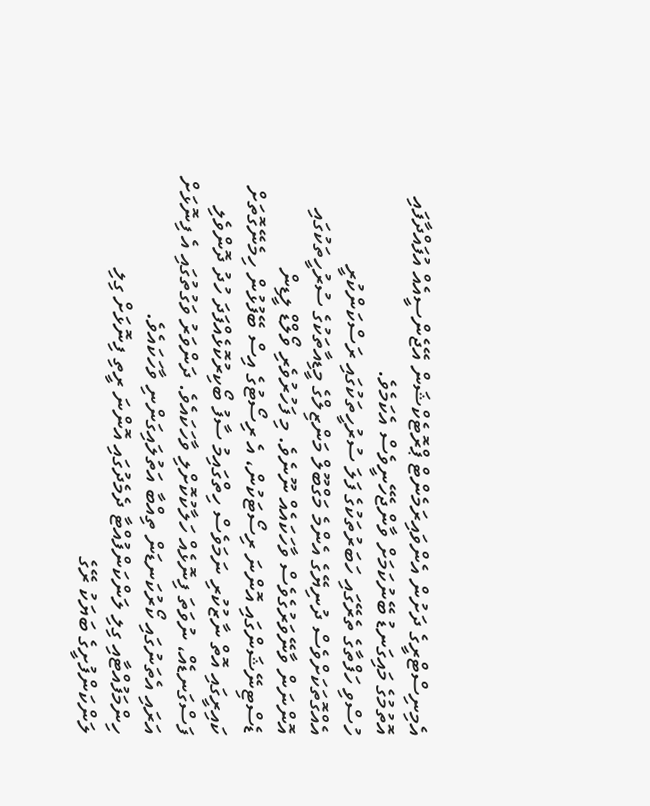އެމިނިސްޓްރީގެ ދަށުން އެންވައިރަމެންޓް ޕްރޮޓެކްޝަން އޭޖެންސީއެއް އުފައްދާފައި އޮތުމުގެ މައިގަނޑު ބޭނުކަމަށް ވާންޖެހޭނީވެސް އެކަމެވެ.
ހުސްވި ހަފްތާގެ ތެރޭގައި ހަބަރުތަކުގެ ފަލަ ސުރުހީތަކުގައި ރަސްކަންކުރީ އެއްގޮތަކަށްވެސް ދުނިޔޭގެ އެންމެ މަގްބޫލް މަންޒިލްގެ މީޑިއާތަކުގެ ސުރުހީތަކުގައި އޮންނަން ވާނޭވަރުގެވެސް ވާހަކައެއް ނޫނެވެ. މި ފަހުރުވެރި ވޯލްޑް ލީޑިން ޑެސްޓިނޭޝަންގައި އޮންނަ ރިސޯޓަކުން، އެ ރިސޯޓުގެ އިސް ބޭފުޅުން ހިމެނޭގޮތަށް ކައިރީގައި އޮތް ނާޒުކުރި ނަމަވެސް ހިތްގައިމު ސާފު ބޯކިރުކޮޅެއްފަދަ ހުދު ދޮންވެލި ފަސްގަނޑެއް، ނުވަތަ ފިނޮޅެއް ހަލާކުކޮށްލި ވާހަކައެވެ. ދަންވަރު ވަގުތުގައި އެ ފިނޮޅަށް އަރައި އެތަނުގައި ކޯރުކަނޑަން ތިއްބާ އަތުލައިގަންނި ވާހަކައެވެ.
ހިންމަފުއްޓާއި ގިލި ލަންކަންފުއްޓާ ދެމެދުގައި އޮންނަ ރީތި ފިނޮޅަށް ގިލި ލަންކަންފުށީގެ ބަޔަކު ރޭގެ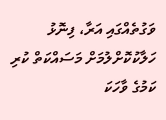ވަގުތެއްގައި އަރާ، ފިނޮޅު ހަލާކުކޮށްލުމަށް މަސައްކަތް ކުރި ކަމުގެ ވާހަކަ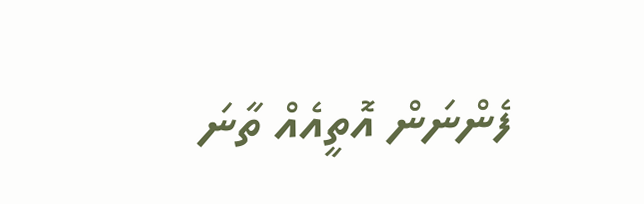ފެންނަން އޮތީއެއް ތާނަ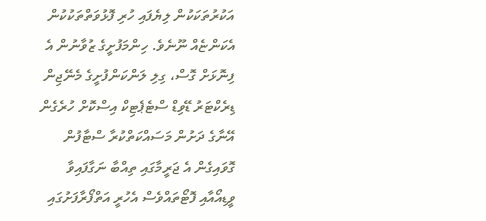އަކުރުތަކަކުން ލިޔެފައި ހުރި ފޮޅުވަތްތަކުކުން އެކަންޏެއް ނޫނެވެ. ހިންމަފުށީގެ ޒުވާނުން އެ ފިނޮޅަށް ގޮސް، ގިލި ލަންކަންފުށީގެ މެނޭޖިން ޑިރެކްޓަރު ޑޭވިޑް ސްޓެޕެޓިކް އިސްކޮށް ހުރެގެން އޭނާގެ ދަށުން މަސައްކަތްކުރާ ސްޓާފުން ގޮވައިގެން އެ ޖަރީމާގައި ތިއްބާ ނަގާފައިވާ ވީޑިއޯއާއި ފޮޓޯތައްވެސް އެހުރީ އަތްފޯރާފަށުގައި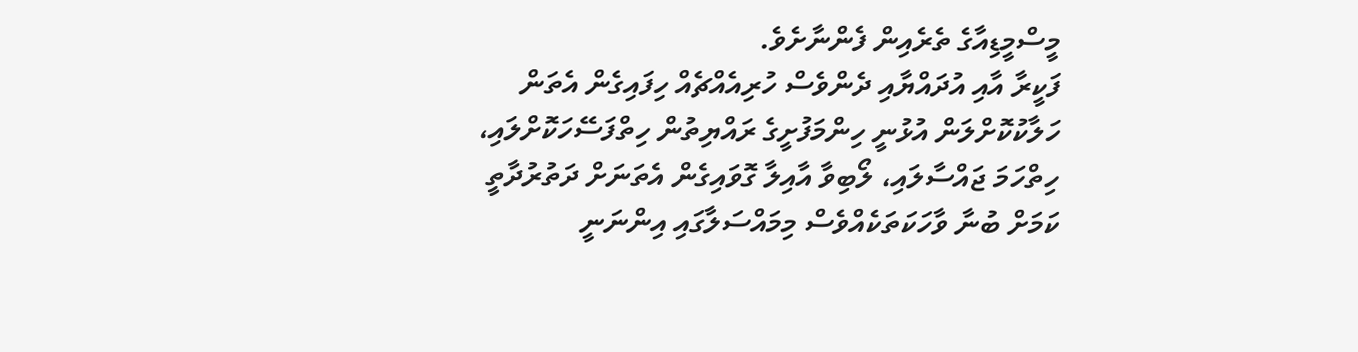މީސްމީޑިއާގެ ތެރެއިން ފެންނާށެވެ.
ފަކީރާ އާއި އުދައްޔާއި ދެންވެސް ހުރިއެއްޗެއް ހިފައިގެން އެތަން ހަލާކުކޮށްލަން އުޅުނީ ހިންމަފުށީގެ ރައްޔިތުން ހިތްފަސޭހަކޮށްލައި، ހިތްހަމަ ޖައްސާލައި، ލޯބިވާ އާއިލާ ގޮވައިގެން އެތަނަށް ދަތުރުދާތީ ކަމަށް ބުނާ ވާހަކަތަކެއްވެސް މިމައްސަލާގައި އިންނަނީ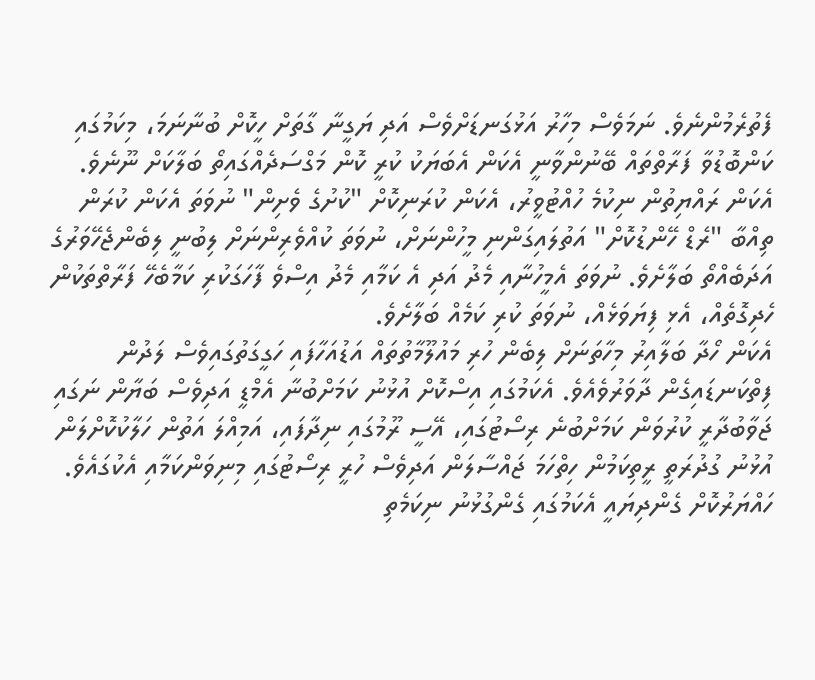ފެތުރެމުންނެވެ. ނަމަވެސް މިހާރު އަޅުގަނޑަށްވެސް އަދި ޔަގީނާ ގާތަށް ހީކޮށް ބުނާނަމަ، މިކަމުގައި ކަންބޮޑުވާ ފަރާތްތައް ބޭނުންވާނީ އެކަން އެބަޔަކު ކުރީ ކޮން މަގްސަދެއްގައިތޯ ބަލާކަށް ނޫނެވެ. އެކަން ރައްޔިތުން ނިކުމެ ހުއްޓުވީރު، އެކަން ކުރަނިކޮށް "ކުށުގެ ވެށިން" ނުވަތަ އެކަން ކުރަން ތިއްބާ "ރެޑް ހޭންޑުކޮށް" އަތުލައިގަންނި މީހުންނަށް، ނުވަތަ ކުއްވެރިންނަށް ލިބުނީ ލިބެންޖެހޭވަރުގެ އަދަބެއްތޯ ބަލާށެވެ. ނުވަތަ އެމީހުނާއި މެދު އަދި އެ ކަމާއި މެދު އިސްވެ ފާހަގަކުރި ކަމާބެހޭ ފަރާތްތަކުން ހެދިގޮތެއް، އެޅި ފިޔަވަޅެއް، ނުވަތަ ކުރި ކަމެއް ބަލާށެވެ.
އެކަން ހޯދާ ބަލާއިރު މިހާތަނަށް ލިބެން ހުރި މައުލޫމާތުތައް އަޑުއަހާފައި ހަގީގަތުގައިވެސް ލަދުން ފިތްކަނޑައިގެން ދާވަރުވެއެވެ. އެކަމުގައި އިސްކޮށް އުޅުނު ކަމަށްބުނާ އެމްޑީ އަދިވެސް ބަޔާން ނަގައި ޖަވާބުދާރީ ކުރުވަން ކަމަށްބުނެ ރިސޯޓުގައި، އޭސީ ރޫމުގައި ނިދާފައި، އަމިއްލަ އަތުން ހަލާކުކޮށްލަން އުޅުނު ގުދުރަތީ ރީތިކަމުން ހިތްހަމަ ޖައްސާލަން އަދިވެސް ހުރީ ރިސޯޓުގައި މިނިވަންކަމާއި އެކުގައެވެ. ހައްޔަރުކޮށް ގެންދިޔައީ އެކަމުގައި ގެންގުޅުނު ނިކަމެތި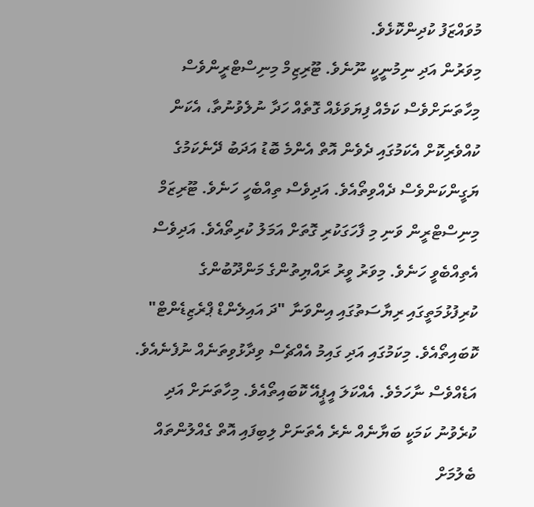މުވައްޒަފު ކުދިންކޮޅެވެ.
މިވަރުން އަދި ނިމުނީކީ ނޫނެވެ. ޓޫރިޒިމް މިނިސްޓްރީންވެސް މިހާތަނަށްވެސް ކަމެއް ފިޔަވަޅެއް ގޮތެއް ހަދާ ނުލެވުނުތާ، އެކަން ކުއްވެރިކޮށް އެކަމުގައި ދެވެން އޮތް އެންމެ ބޮޑު އަދަބު ދޭނެކަމުގެ ޔަގީންކަންވެސް ދެއްވިތޯއެވެ. އަދިވެސް ތިއްބެހީ ހަނެވެ. ޓޫރިޒަމް މިނިސްޓްރީން ވަނި މި ފާހަގަކުރި ގޮތަށް އަމަލު ކުރިތޯއެވެ. އަދިވެސް އެތިއްބެވީ ހަނެވެ. މިވަރު ވީރު ރައްޔިތުންގެ މަންދޫބުންގެ ކުރިފުޅުމަތީގައި ރިޔާސަތުގައި އިންވަނާ "ދަ އައިލެންޑް ޕްރެޒިޑެންޓް" ކޮބައިތޯއެވެ. މިކަމުގައި އަދި ގައިމު އެއްޗެސް ވިދާޅުވިތަނެއް ނުފެނެއެވެ. އަޑެއްވެސް ނާހަމެވެ. އެއްކަލަ އީޕީއޭ ކޮބައިތޯއެވެ. މިހާތަނަށް އަދި ކުރެވުނު ކަމަކީ ބަޔާނެއް ނެރެ އެތަނަށް ލިބިފައި އޮތް ގެއްލުންތައް ބެލުމަށް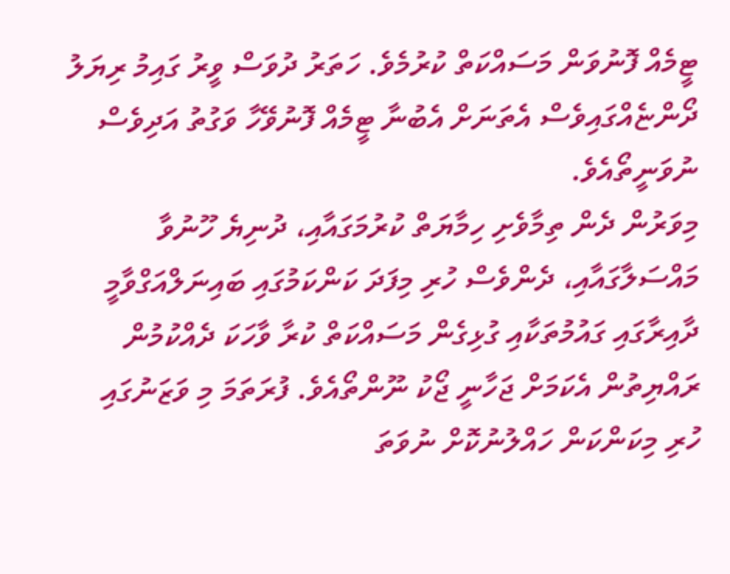ޓީމެއް ފޮނުވަން މަސައްކަތް ކުރުމެވެ. ހަތަރު ދުވަސް ވީރު ގައިމު ރިޔަލު ދޯންޏެއްގައިވެސް އެތަނަށް އެބުނާ ޓީމެއް ފޮނުވޭހާ ވަގުތު އަދިވެސް ނުވަނީތޯއެވެ.
މިވަރުން ދެން ތިމާވެށި ހިމާޔަތް ކުރުމަގައާއި، ދުނިޔެ ހޫނުވާ މައްސަލާގައާއި، ދެންވެސް ހުރި މިފަދަ ކަންކަމުގައި ބައިނަލްއަގްވާމީ ދާއިރާގައި ގައުމުތަކާއި ގުޅިގެން މަސައްކަތް ކުރާ ވާހަކަ ދެއްކުމުން ރައްޔިތުން އެކަމަށް ޖަހާނީ ޖޯކު ނޫންތޯއެވެ. ފުރަތަމަ މި ވަޒަނުގައި ހުރި މިކަންކަން ހައްލުނުކޮށް ނުވަތަ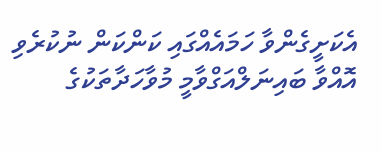އެކަށީގެންވާ ހަމައެއްގައި ކަންކަން ނުކުރެވި އޮއްވާ ބައިނަލްއަގްވާމީ މުވާހަދާތަކުގެ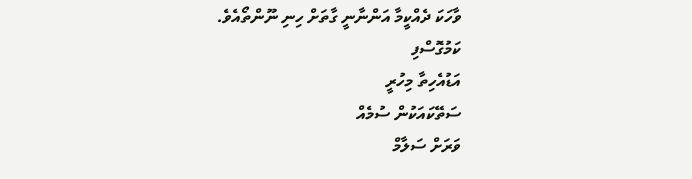ވާހަކަ ދެއްކީމާ އަންނާނީ ގާތަށް ހިނި ނޫންތޯއެވެ.
ކަމުގޮސްފި
އަޑުއެހިތާ މިހުރީ
ސަތޭކައަކުން ސުމެއް
ވަރަށް ސަލާމް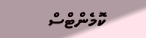ކޮމެންޓްސް